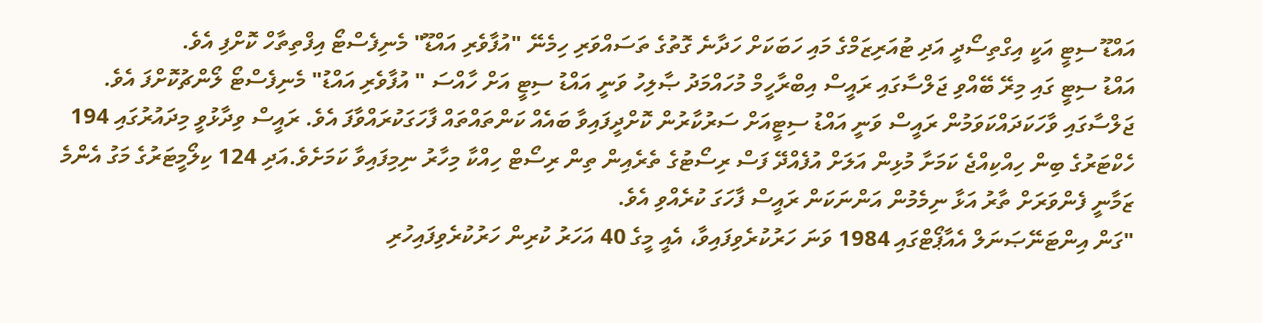އައްޑޫ ސިޓީ އަކީ އިގްތިސޯދީ އަދި ޓުއަރިޒަމްގެ މައި ހަބަކަށް ހަދާނެ ގޮތުގެ ތަސައްވަރި ހިމެނޭ "އުފާވެރި އައްޑޫ" މެނިފެސްޓޯ އިފްތިތާހް ކޮށްފި އެވެ.
އައްޑު ސިޓީ ގައި މިރޭ ބޭއްވި ޖަލްސާގައި ރައީސް އިބްރާހީމް މުހައްމަދު ޞާލިހު ވަނީ އައްޑު ސިޓީ އަށް ހާއްސަ " އުފާވެރި އައްޑު" މެނިފެސްޓޯ ލޯންޗުކޮށްފަ އެވެ.
ޖަލްސާގައި ވާހަކަދައްކަވަމުން ރައީސް ވަނީ އައްޑު ސިޓީއަށް ސަރުކާރުން ކޮށްދީފައިވާ ބައެއް ކަންތައްތައް ފާހަގަކުރައްވާފަ އެވެ. ރައީސް ވިދާޅުވީ މިދައުރުގައި 194 ހެކްޓަރުގެ ބިން ހިއްކިއްޖެ ކަމަށާ މުޅިން އަލަށް އުފެއްދޭ ފަސް ރިސޯޓުގެ ތެރެއިން ތިން ރިސޯޓް ހިއްކާ މިހާރު ނިމިފައިވާ ކަމަށެވެ.އަދި 124 ކިލޯމީޓަރުގެ މަގު އެންމެ ޒަމާނީ ފެންވަރަށް ތާރު އަޅާ ނިމެމުން އަންނަކަން ރައީސް ފާހަގަ ކުރެއްވި އެވެ.
"ގަން އިންޓަނޭޞަނަލް އެއާޕޯޓްގައި 1984 ވަނަ ހަރުކުރެވިފައިވާ، އެއީ މީގެ 40 އަހަރު ކުރިން ހަރުކުރެވިފައިހުރި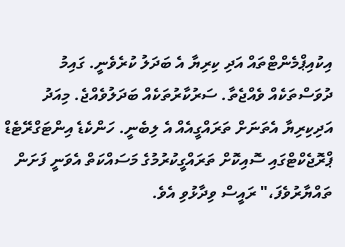އިކުއިޕްމެންޓްތައް އަދި ކިރިޔާ އެ ބަދަލު ކުރެވެނީ. ގައިމު ދުވަސްތަކެއް ވެއްޖެތާ. ސަރުކާރުތަކެއް ބަދަލުވެއްޖެ. މިއަދު އަދިކިރިޔާ އެތަނަށް ތަރައްގީއެއް އެ ލިބެނީ. ހަންކެޑެ އިންޓަގްރޭޓެޑް ޕްރޮޖެކްޓްގައި ސޮއިކޮށް ތަރައްގީކުރުމުގެ މަސައްކަތް އެވަނީ ފަށަން ތައްޔާރުވެފަ،" ރައީސް ވިދާޅުވި އެވެ.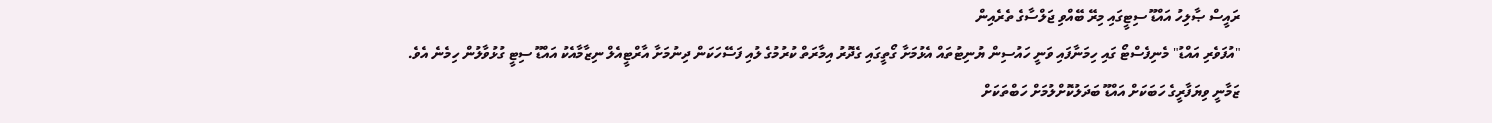ރައީސް ޞާލިހު އައްޑޫ ސިޓީގައި މިރޭ ބޭއްވި ޖަލްސާގެ ތެރެއިން
"އުފަވެރި އައްޑު" މެނިފެސްޓޯ ގައި ހިމަނާފައި ވަނީ ހައުސިން ޔުނިޓުތައް އެޅުމަށާ ގޯތީގައި ގެދޮރު އިމާރަތް ކުރުމުގެ ލުއި ފަސޭހަކަން ދިނުމަށާ އާރްޓީއެލް ނިޒާމާއެކު އައްޑޫ ސިޓީ ގުޅުވާލުން ހިމެނެ އެވެ.
ޒަމާނީ ވިޔަފާރީގެ ހަބަކަށް އައްޑޫ ބަދަލުކޮށްލުމަށް ހަބްތަކަށް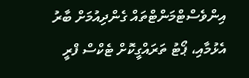އިންވެސްޓްމަންޓްތައް ގެންދިއުމަށް ބާރު އެޅުމާއި، ޕޯޓު ތަރައްގީކޮށް ޓެކްސް ފްރީ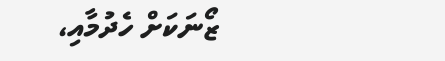ޒޯނަކަށް ހެދުމާއި،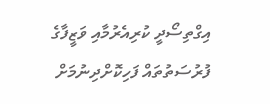އިގްތިސޯދީ ކުރިއެރުމާއި ވަޒީފާގެ ފުރުސަތުތައް ފަހިކޮށްދިނުމަށް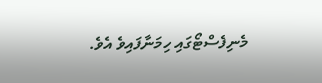މެނިފެސްޓޯގައި ހިމަނާފައިވެ އެވެ.